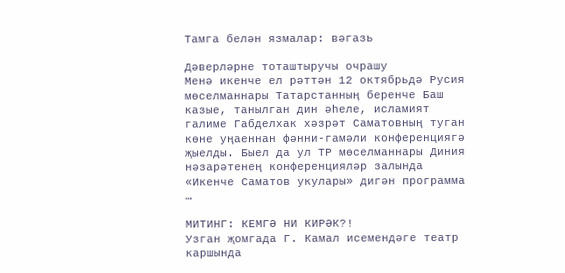Тамга белән язмалар: вәгазь

Дәверләрне тоташтыручы очрашу
Менә икенче ел рәттән 12 октябрьдә Русия мөселманнары Татарстанның беренче Баш казые, танылган дин әһеле, исламият галиме Габделхак хәзрәт Саматовның туган көне уңаеннан фәнни-гамәли конференциягә җыелды. Быел да ул ТР мөселманнары Диния нәзарәтенең конференцияләр залында «Икенче Саматов укулары» дигән программа …

МИТИНГ: КЕМГӘ НИ КИРӘК?!
Узган җомгада Г. Камал исемендәге театр каршында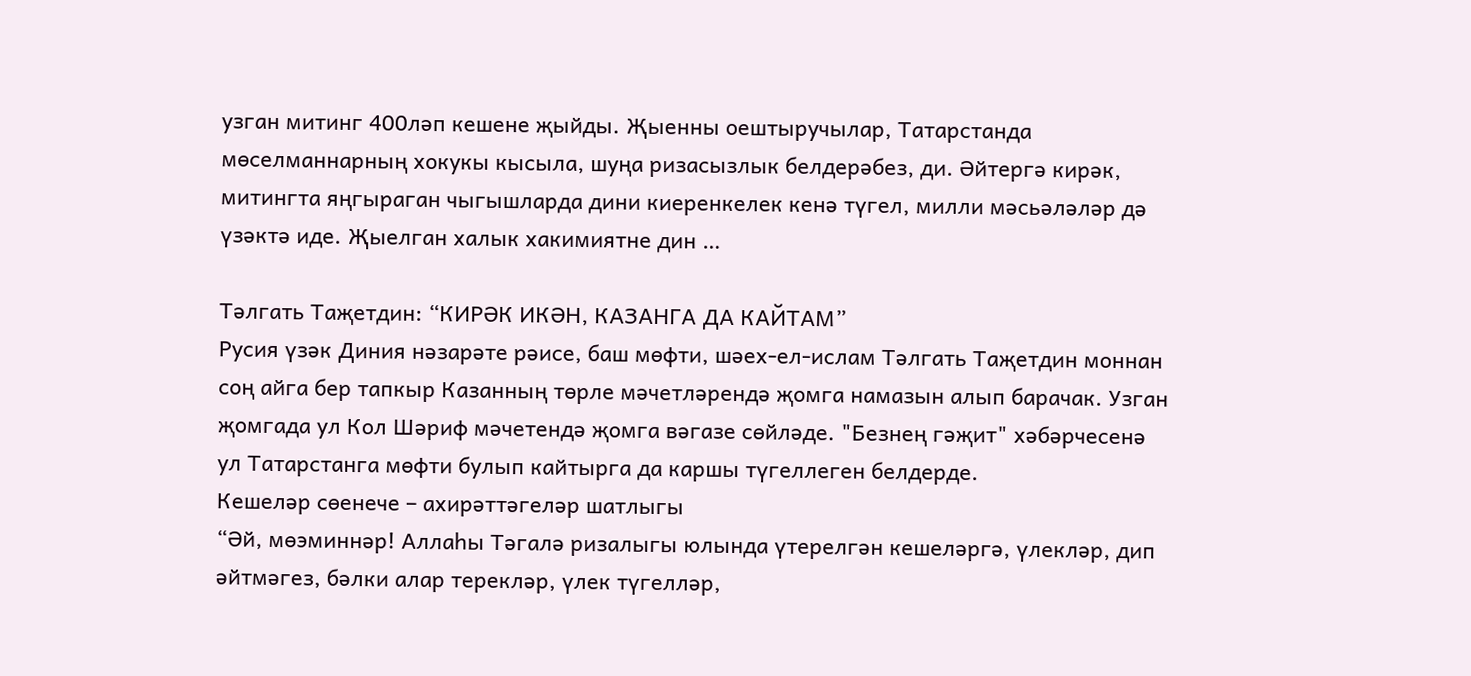узган митинг 400ләп кешене җыйды. Җыенны оештыручылар, Татарстанда мөселманнарның хокукы кысыла, шуңа ризасызлык белдерәбез, ди. Әйтергә кирәк, митингта яңгыраган чыгышларда дини киеренкелек кенә түгел, милли мәсьәләләр дә үзәктә иде. Җыелган халык хакимиятне дин …

Тәлгать Таҗетдин: “КИРӘК ИКӘН, КАЗАНГА ДА КАЙТАМ”
Русия үзәк Диния нәзарәте рәисе, баш мөфти, шәех-ел-ислам Тәлгать Таҗетдин моннан соң айга бер тапкыр Казанның төрле мәчетләрендә җомга намазын алып барачак. Узган җомгада ул Кол Шәриф мәчетендә җомга вәгазе сөйләде. "Безнең гәҗит" хәбәрчесенә ул Татарстанга мөфти булып кайтырга да каршы түгеллеген белдерде.
Кешеләр сөенече – ахирәттәгеләр шатлыгы
“Әй, мөэминнәр! Аллаһы Тәгалә ризалыгы юлында үтерелгән кешеләргә, үлекләр, дип әйтмәгез, бәлки алар терекләр, үлек түгелләр,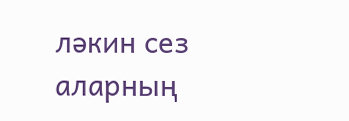ләкин сез аларның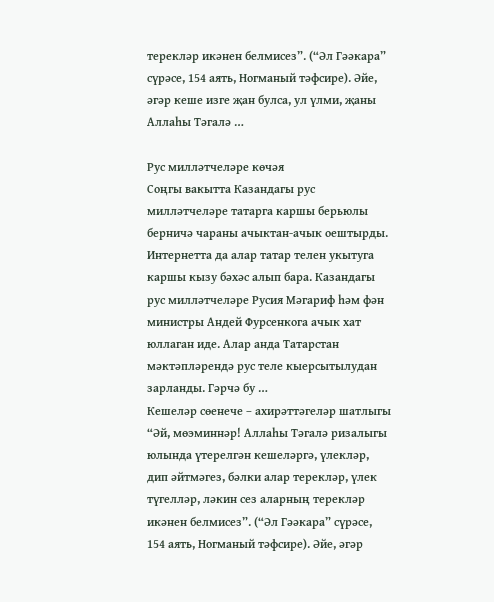терекләр икәнен белмисез”. (“Әл Гәәкара” сүрәсе, 154 аять, Ногманый тәфсире). Әйе, әгәр кеше изге җан булса, ул үлми, җаны Аллаһы Тәгалә …

Рус милләтчеләре көчәя
Соңгы вакытта Казандагы рус милләтчеләре татарга каршы берьюлы берничә чараны ачыктан-ачык оештырды. Интернетта да алар татар телен укытуга каршы кызу бәхәс алып бара. Казандагы рус милләтчеләре Русия Мәгариф һәм фән министры Андей Фурсенкога ачык хат юллаган иде. Алар анда Татарстан мәктәпләрендә рус теле кыерсытылудан зарланды. Гәрчә бу …
Кешеләр сөенече – ахирәттәгеләр шатлыгы
“Әй, мөэминнәр! Аллаһы Тәгалә ризалыгы юлында үтерелгән кешеләргә, үлекләр, дип әйтмәгез, бәлки алар терекләр, үлек түгелләр, ләкин сез аларның терекләр икәнен белмисез”. (“Әл Гәәкара” сүрәсе, 154 аять, Ногманый тәфсире). Әйе, әгәр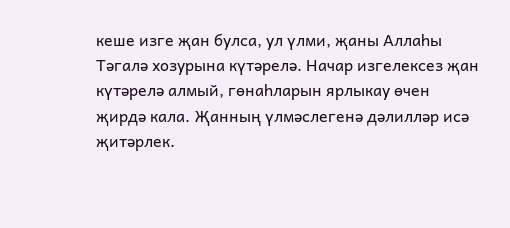кеше изге җан булса, ул үлми, җаны Аллаһы Тәгалә хозурына күтәрелә. Начар изгелексез җан күтәрелә алмый, гөнаһларын ярлыкау өчен җирдә кала. Җанның үлмәслегенә дәлилләр исә җитәрлек.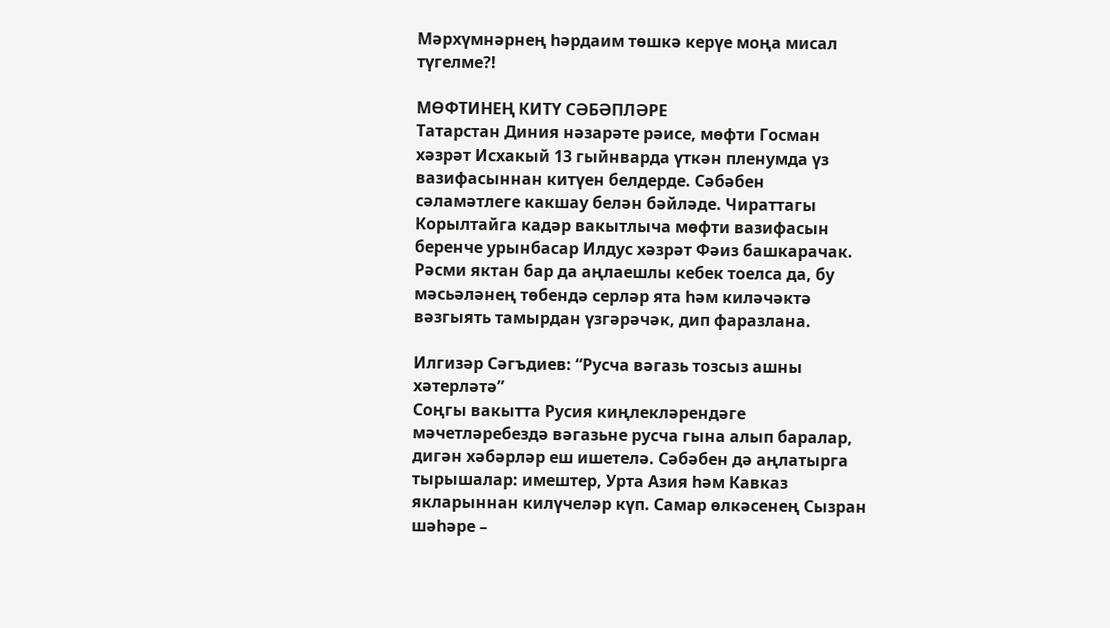Мәрхүмнәрнең һәрдаим төшкә керүе моңа мисал түгелме?!

МӨФТИНЕҢ КИТҮ СӘБӘПЛӘРЕ
Татарстан Диния нәзарәте рәисе, мөфти Госман хәзрәт Исхакый 13 гыйнварда үткән пленумда үз вазифасыннан китүен белдерде. Сәбәбен сәламәтлеге какшау белән бәйләде. Чираттагы Корылтайга кадәр вакытлыча мөфти вазифасын беренче урынбасар Илдус хәзрәт Фәиз башкарачак. Рәсми яктан бар да аңлаешлы кебек тоелса да, бу мәсьәләнең төбендә серләр ята һәм киләчәктә вәзгыять тамырдан үзгәрәчәк, дип фаразлана.

Илгизәр Сәгъдиев: “Русча вәгазь тозсыз ашны хәтерләтә”
Соңгы вакытта Русия киңлекләрендәге мәчетләребездә вәгазьне русча гына алып баралар, дигән хәбәрләр еш ишетелә. Сәбәбен дә аңлатырга тырышалар: имештер, Урта Азия һәм Кавказ якларыннан килүчеләр күп. Самар өлкәсенең Сызран шәһәре –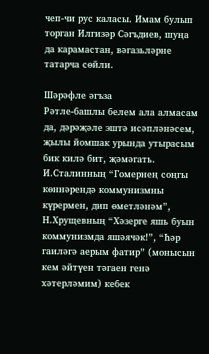чеп-чи рус каласы. Имам булып торган Илгизәр Сәгъдиев, шуңа да карамастан, вәгазьләрне татарча сөйли.

Шәрәфле әгъза
Рәтле-башлы белем ала алмасам да, дәрәҗәле эштә исәпләнәсем, җылы йомшак урында утырасым бик килә бит, җәмәгать. И.Сталинның “Гомернең соңгы көннәрендә коммунизмны күрермен, дип өметләнәм”, Н.Хрущевның “Хәзерге яшь буын коммунизмда яшәячәк!”, “Һәр гаиләгә аерым фатир” (монысын кем әйтүен тәгаен генә хәтерләмим) кебек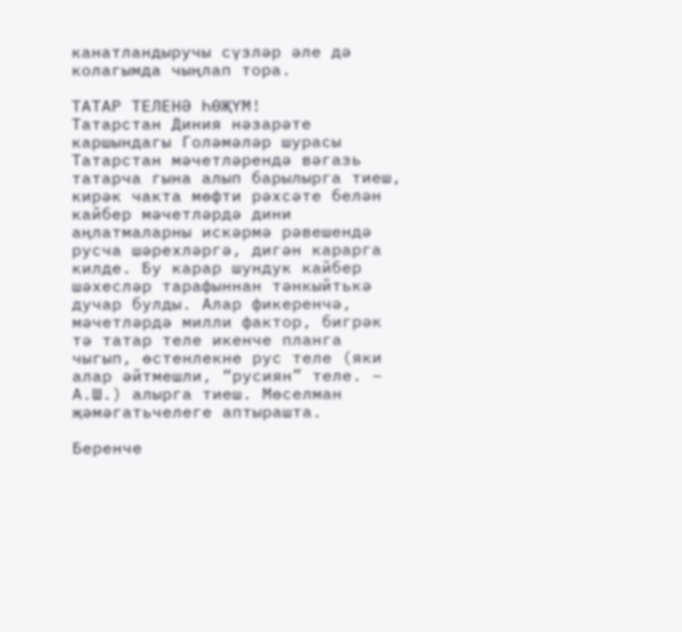канатландыручы сүзләр әле дә колагымда чыңлап тора.

ТАТАР ТЕЛЕНӘ ҺӨҖҮМ!
Татарстан Диния нәзарәте каршындагы Голәмәләр шурасы Татарстан мәчетләрендә вәгазь татарча гына алып барылырга тиеш, кирәк чакта мөфти рәхсәте белән кайбер мәчетләрдә дини аңлатмаларны искәрмә рәвешендә русча шәрехләргә, дигән карарга килде. Бу карар шундук кайбер шәхесләр тарафыннан тәнкыйтькә дучар булды. Алар фикеренчә, мәчетләрдә милли фактор, бигрәк тә татар теле икенче планга чыгып, өстенлекне рус теле (яки алар әйтмешли, “русиян” теле. – А.Ш.) алырга тиеш. Мөселман җәмәгатьчелеге аптырашта.

Беренче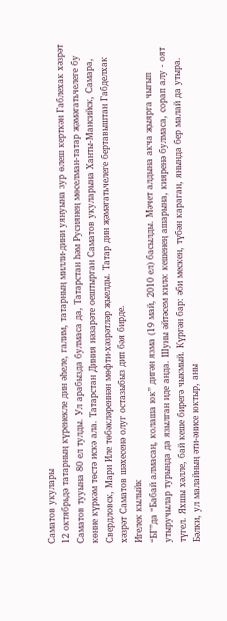Саматов укулары
12 октябрьдә татарның күренекле дин әһеле, галим, татарның милли-дини уянуына зур өлеш керткән Габлехак хәзрәт Саматов тууына 80 ел тулды. Ул арабызда булмаса да, Татарстан һәм Русиянең мөселман-татар җәмәгатьчелеге бу көнне күркәм төстә искә ала. Татарстан Диния нәзарәте оештырган Саматов укуларына Ханты-Мансийск, Самара, Свердловск, Мари Иле төбәкләреннән мөфти-хәзрәтләр җыелды. Татар дин җәмәгатьчелеге бертавыштан Габделхак хәзрәт Саматов шәхесенә олуг остазыбыз дип бәя бирде.
Игелек кылыйк
“БГ”да “Бабай алмасаң, колаша юк” дигән язма (19 май, 2010 ел) басылды. Мәчет алдына акча җыярга чыгып утыручылар турында да язылган иде анда. Шуны әйтәсем килә: кешенең ашарына, кияренә булмаса, сорап алу - оят түгел. Яхшы хәлле, бай кеше бирегә чыкмый. Күргән бар: әби мескен, түбән караган, янында бер малай да утыра. Бәлки, ул малайның әти-әнисе юктыр, аны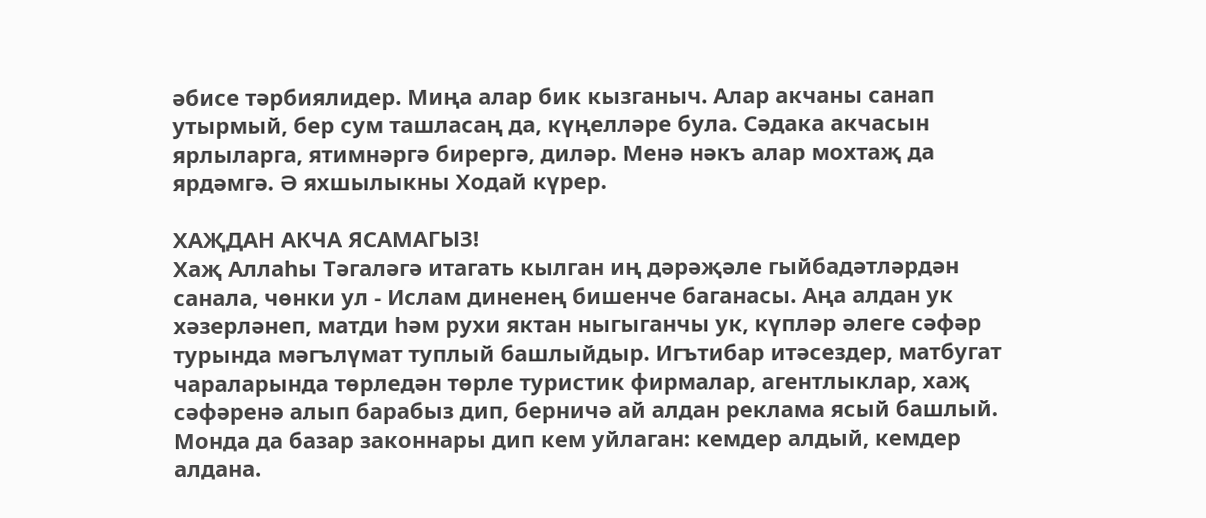әбисе тәрбиялидер. Миңа алар бик кызганыч. Алар акчаны санап утырмый, бер сум ташласаң да, күңелләре була. Сәдака акчасын ярлыларга, ятимнәргә бирергә, диләр. Менә нәкъ алар мохтаҗ да ярдәмгә. Ә яхшылыкны Ходай күрер.

ХАҖДАН АКЧА ЯСАМАГЫЗ!
Хаҗ Аллаһы Тәгаләгә итагать кылган иң дәрәҗәле гыйбадәтләрдән санала, чөнки ул - Ислам диненең бишенче баганасы. Аңа алдан ук хәзерләнеп, матди һәм рухи яктан ныгыганчы ук, күпләр әлеге сәфәр турында мәгълүмат туплый башлыйдыр. Игътибар итәсездер, матбугат чараларында төрледән төрле туристик фирмалар, агентлыклар, хаҗ сәфәренә алып барабыз дип, берничә ай алдан реклама ясый башлый. Монда да базар законнары дип кем уйлаган: кемдер алдый, кемдер алдана.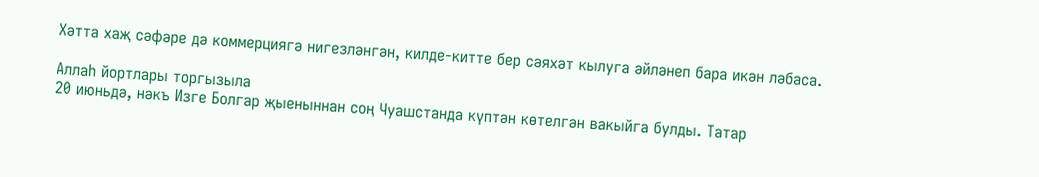Хәтта хаҗ сәфәре дә коммерциягә нигезләнгән, килде-китте бер сәяхәт кылуга әйләнеп бара икән ләбаса.

Аллаһ йортлары торгызыла
20 июньдә, нәкъ Изге Болгар җыеныннан соң Чуашстанда күптән көтелгән вакыйга булды. Татар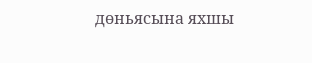дөньясына яхшы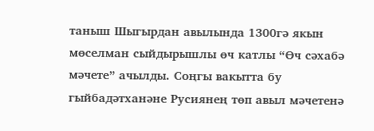таныш Шыгырдан авылында 1300гә якын мөселман сыйдырышлы өч катлы “Өч сәхабә мәчете” ачылды. Соңгы вакытта бу гыйбадәтханәне Русиянең төп авыл мәчетенә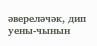әвереләчәк, дип уены-чынын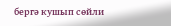бергә кушып сөйли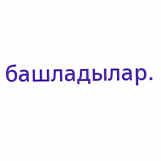башладылар.